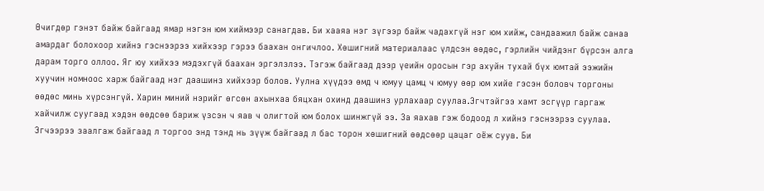Өчигдөр гэнэт байж байгаад ямар нэгэн юм хиймээр санагдав. Би хааяа нэг зүгээр байж чадахгүй нэг юм хийж, сандаажил байж санаа амардаг болохоор хийнэ гэснээрээ хийхээр гэрээ баахан онгичлоо. Хөшигний материалаас үлдсэн өөдөс, гэрлийн чийдэнг бүрсэн алга дарам торго оллоо. Яг юу хийхээ мэдэхгүй баахан эргэлзлээ. Тэгэж байгаад дээр үеийн оросын гэр ахуйн тухай бүх юмтай ээжийн хуучин номноос харж байгаад нэг даашинз хийхээр болов. Уулна хүүдээ өмд ч юмуу цамц ч юмуу өөр юм хийе гэсэн боловч торгоны өөдөс минь хүрсэнгүй. Харин миний нэрийг өгсөн ахынхаа бяцхан охинд даашинз урлахаар суулаа.Эгчтэйгээ хамт эсгүүр гаргаж хайчилж суугаад хэдэн өөдсөө бариж үзсэн ч яав ч олигтой юм болох шинжгүй ээ. За яахав гэж бодоод л хийнэ гэснээрээ суулаа. Эгчээрээ заалгаж байгаад л торгоо энд тэнд нь зүүж байгаад л бас торон хөшигний өөдсөөр цацаг оёж суув. Би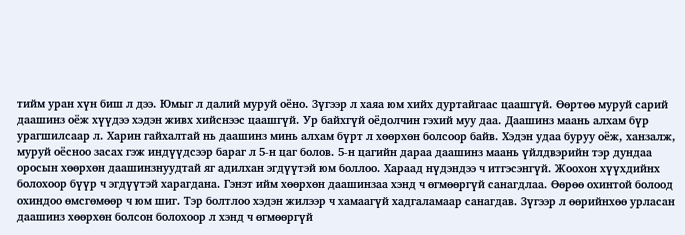тийм уран хүн биш л дээ. Юмыг л далий муруй оёно. Зүгээр л хаяа юм хийх дуртайгаас цаашгүй. Өөртөө муруй сарий даашинз оёж хүүдээ хэдэн живх хийснээс цаашгүй. Ур байхгүй оёдолчин гэхий муу даа. Даашинз маань алхам бүр урагшилсаар л. Харин гайхалтай нь даашинз минь алхам бүрт л хөөрхөн болсоор байв. Хэдэн удаа буруу оёж, ханзалж, муруй оёсноо засах гэж индүүдсээр бараг л 5-н цаг болов. 5-н цагийн дараа даашинз маань үйлдвэрийн тэр дундаа оросын хөөрхөн даашинзнуудтай яг адилхан эгдүүтэй юм боллоо. Хараад нүдэндээ ч итгэсэнгүй. Жоохон хүүхдийнх болохоор бүүр ч эгдүүтэй харагдана. Гэнэт ийм хөөрхөн даашинзаа хэнд ч өгмөөргүй санагдлаа. Өөрөө охинтой болоод охиндоо өмсгөмөөр ч юм шиг. Тэр болтлоо хэдэн жилээр ч хамаагүй хадгаламаар санагдав. Зүгээр л өөрийнхөө урласан даашинз хөөрхөн болсон болохоор л хэнд ч өгмөөргүй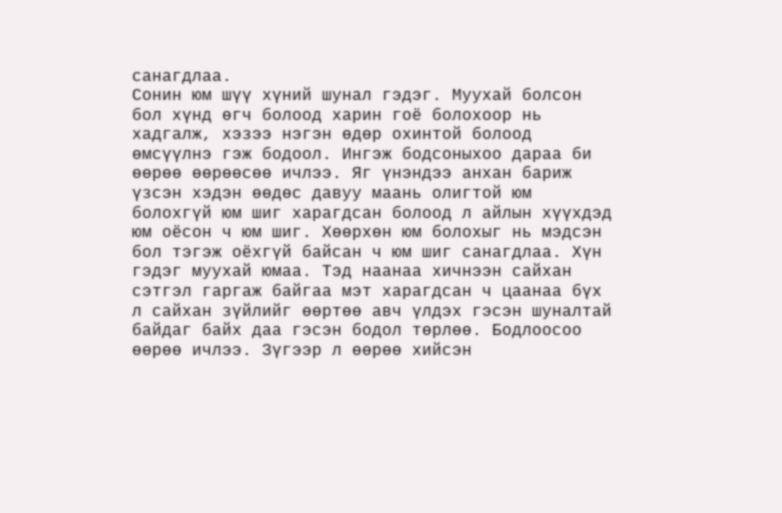санагдлаа.
Сонин юм шүү хүний шунал гэдэг. Муухай болсон бол хүнд өгч болоод харин гоё болохоор нь хадгалж, хэзээ нэгэн өдөр охинтой болоод өмсүүлнэ гэж бодоол. Ингэж бодсоныхоо дараа би өөрөө өөрөөсөө ичлээ. Яг үнэндээ анхан бариж үзсэн хэдэн өөдөс давуу маань олигтой юм болохгүй юм шиг харагдсан болоод л айлын хүүхдэд юм оёсон ч юм шиг. Хөөрхөн юм болохыг нь мэдсэн бол тэгэж оёхгүй байсан ч юм шиг санагдлаа. Хүн гэдэг муухай юмаа. Тэд наанаа хичнээн сайхан сэтгэл гаргаж байгаа мэт харагдсан ч цаанаа бүх л сайхан зүйлийг өөртөө авч үлдэх гэсэн шуналтай байдаг байх даа гэсэн бодол төрлөө. Бодлоосоо өөрөө ичлээ. Зүгээр л өөрөө хийсэн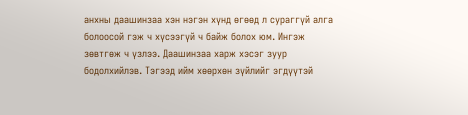анхны даашинзаа хэн нэгэн хүнд өгөөд л сураггүй алга болоосой гэж ч хүсээгүй ч байж болох юм. Ингэж зөвтгөж ч үзлээ. Даашинзаа харж хэсэг зуур бодолхийлэв. Тэгээд ийм хөөрхөн зүйлийг эгдүүтэй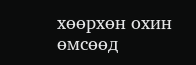хөөрхөн охин өмсөөд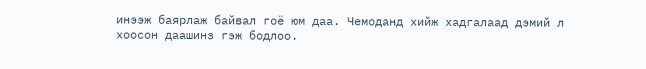инээж баярлаж байвал гоё юм даа. Чемоданд хийж хадгалаад дэмий л хоосон даашинз гэж бодлоо.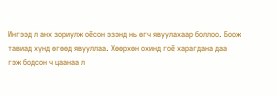Ингээд л анх зориулж оёсон эзэнд нь өгч явуулахаар боллоо. Боож тавиад хүнд өгөөд явууллаа. Хөөрхөн охинд гоё харагдана даа гэж бодсон ч цаанаа л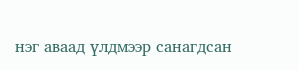нэг аваад үлдмээр санагдсан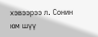хэвээрээ л. Сонин юм шүү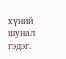хүний шунал гэдэг.